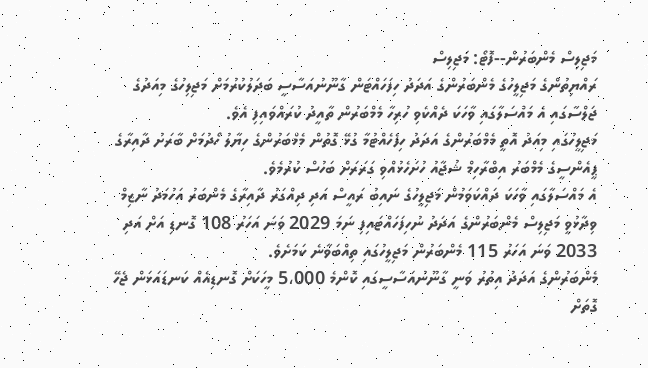މަޖިލިސް މެންބަރުން--ފޮޓޯ: މަޖިލިސް
ރައްޔިތުންގެ މަޖިލީހުގެ މެންބަރުންގެ އަދަދު ހިފަހައްޓަން ގާނޫނުއަސާސީ ބަދަލުކުރުމަށް މަޖިލިހުގެ މިއަދުގެ ޖަލްސާގައި އެ މައްސަލާގައި ވާހަކަ ދެއްކެވި ހުރިހާ މެމްބަރުން ތާއީދު ކުރައްވައިފި އެވެ.
މަޖިލީހުގައި މިއަދު އޮތީ މެމްބަރުންގެ އަދަދު ހިފެހެއްޓުމާ ގުޅޭ ގޮތުން މެމްބަރުންގެ ހިޔާލު ހޯދުމަށް ބާރަށު ދާއިރާގެ ޕީއެންސީގެ މެމްބަރު އިބްރާހިމް ޝުޖާއު ހުށަހެޅުއްވި ގަރަރަށް ބަހުސް ކުރުމެވެ.
އެ މައްސަލާގައި ވާހަކަ ދައްކަވަމުން މަޖިލީހުގެ ނައިބު ރައީސް އަދި ދިއްގަރު ދާއިރާގެ މެންބަރު އަހުމަދު ނާޒިމް ވިދާޅުވީ މަޖިލިސް މެންބަރުންގެ އަދަދު ނުހިފަހައްޓައިފި ނަމަ 2029 ވަނަ އަހަރު 108 ގޮނޑި އަށް އަދި 2033 ވަނަ އަހަރު 115 މެންބަރުން މަޖިލީހުގައި ތިއްބަވާނެ ކަމަށެވެ.
މެންބަރުންގެ އަދަދު އިތުރު ވަނީ ގާނޫނުއަސާސީގައި ކޮންމެ 5،000 މީހަކަށް ގޮނޑިއެއް ކަނޑައަޅަން ޖެހޭ ގޮތަށް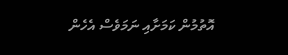އޮތުމުން ކަމަށާއި ނަމަވެސް އެހެން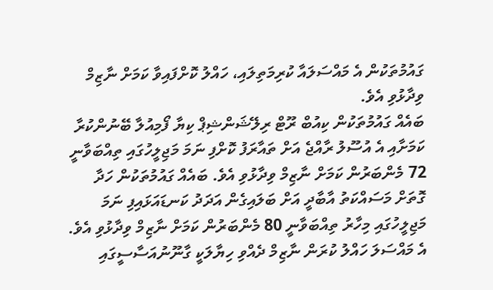ގައުމުތަކުން އެ މައްސަލައާ ކުރިމަތިލައި، ހައްލު ކޮށްފައިވާ ކަމަށް ނާޒިމް ވިދާޅުވި އެވެ.
ބައެއް ގައުމުތަކުން ކިއުބް ރޫޓް ރިލޭޝަންޝިޕް ކިޔާ ފޯމިއުލާ ބޭނުންކުރާ ކަމަށާއި އެ އުސޫލު ރާއްޖެ އަށް ތައާރަފު ކޮށްފި ނަމަ މަޖިލީހުގައި ތިއްބަވާނީ 72 މެންބަރުން ކަމަށް ނާޒިމް ވިދާޅުވި އެވެ. ބައެއް ގައުމުތަކުން ހަދާ ގޮތަށް މަސައްކަތު އާބާދީ އަށް ބަލައިގެން އަދަދު ކަނޑައަޅައިފި ނަމަ މަޖިލީހުގައި މިހާރު ތިއްބަވާނީ 80 މެންބަރުން ކަމަށް ނާޒިމް ވިދާޅުވި އެވެ.
އެ މައްސަލަ ހައްލު ކުރަން ނާޒިމް ދެއްވި ހިޔާލަކީ ގާނޫނުއަސާސީގައި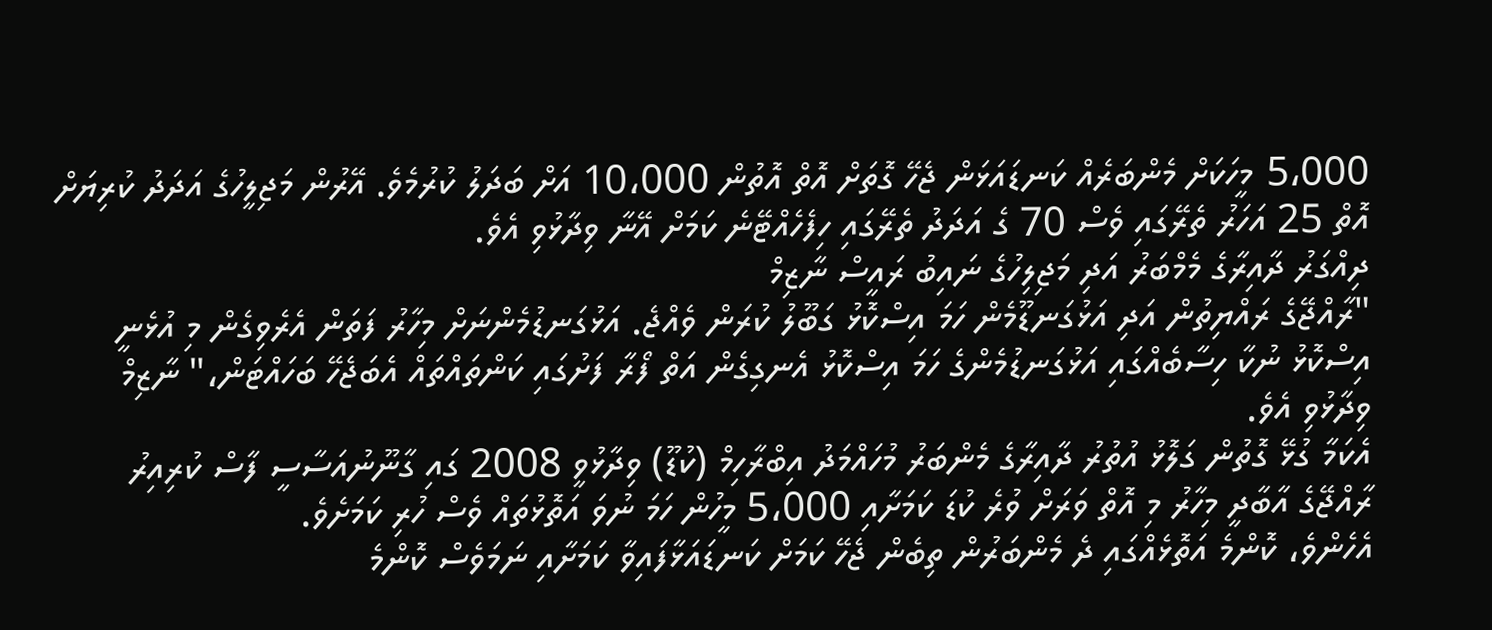5،000 މީހަކަށް މެންބަރެއް ކަނޑައަޅަން ޖެހޭ ގޮތަށް އޮތް އޮތުން 10،000 އަށް ބަދަލު ކުރުމެވެ. އޭރުން މަޖިލީހުގެ އަދަދު ކުރިޔަށް އޮތް 25 އަހަރު ތެރޭގައި ވެސް 70 ގެ އަދަދު ތެރޭގައި ހިފެހެއްޓޭނެ ކަމަށް އޭނާ ވިދާޅުވި އެވެ.
ދިއްގަރު ދާއިރާގެ މެމްބަރު އަދި މަޖިލިހުގެ ނައިބު ރައީސް ނާޒިމް
"ރާއްޖޭގެ ރައްޔިތުން އަދި އަޅުގަނޑޫމެން ހަމަ އިސްކޮޅު ގަބޫލު ކުރަން ވެއްޖެ. އަޅުގަނޑުމެންނަށް މިހާރު ފަތަން އެރެވިގެން މި އުޅެނީ އިސްކޮޅު ނުކާ ހިސާބެއްގައި އަޅުގަނޑުމެންގެ ހަމަ އިސްކޮޅު އެނގިގެން އަތް ފޯރާ ފަށުގައި ކަންތައްތައް އެބަޖެހޭ ބަހައްޓަން،" ނާޒިމް ވިދާޅުވި އެވެ.
އެކަމާ ގުޅޭ ގޮތުން ގަލޮޅު އުތުރު ދާއިރާގެ މެންބަރު މުހައްމަދު އިބްރާހިމް (ކުޑޫ) ވިދާޅުވީ 2008 ގައި ގާނޫނުއަސާސީ ފާސް ކުރިއިރު ރާއްޖޭގެ އާބާދީ މިހާރު މި އޮތް ވަރަށް ވުރެ ކުޑަ ކަމަށާއި 5،000 މީހުން ހަމަ ނުވަ އަތޮޅުތައް ވެސް ހުރި ކަމަށެވެ.
އެހެންވެ، ކޮންމެ އަތޮޅެއްގައި ދެ މެންބަރުން ތިބެން ޖެހޭ ކަމަށް ކަނޑައަޅާފައިވާ ކަމަށާއި ނަމަވެސް ކޮންމެ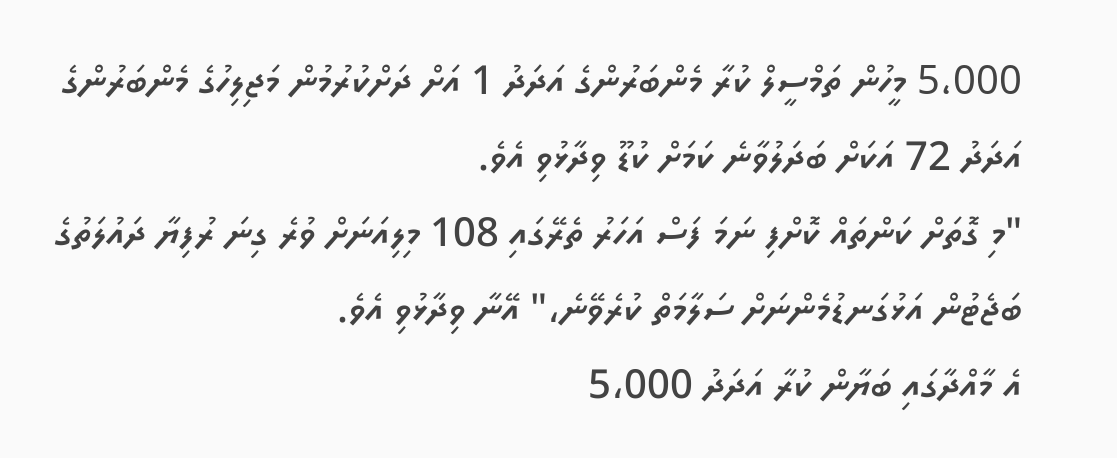5،000 މީހުން ތަމްސީލް ކުރާ މެންބަރުންގެ އަދަދު 1 އަށް ދަށްކުރުމުން މަޖިލިހުގެ މެންބަރުންގެ އަދަދު 72 އަކަށް ބަދަލުވާނެ ކަމަށް ކުޑޫ ވިދާޅުވި އެވެ.
"މި ގޮތަށް ކަންތައް ކޮށްފި ނަމަ ފަސް އަހަރު ތެރޭގައި 108 މިލިއަނަށް ވުރެ ގިނަ ރުފިޔާ ދައުލަތުގެ ބަޖެޓުން އަޅުގަނޑުމެންނަށް ސަލާމަތް ކުރެވޭނެ،" އޭނާ ވިދާޅުވި އެވެ.
އެ މާއްދާގައި ބަޔާން ކުރާ އަދަދު 5،000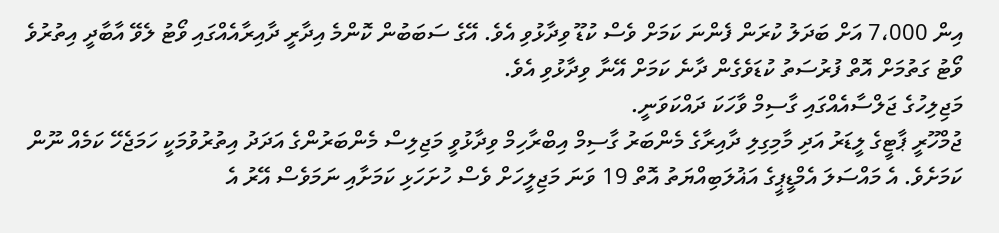އިން 7،000 އަށް ބަދަލު ކުރަން ފެންނަ ކަމަށް ވެސް ކުޑޫ ވިދާޅުވި އެވެ. އޭގެ ސަބަބުން ކޮންމެ އިދާރީ ދާއިރާއެއްގައި ވޯޓު ލެވޭ އާބާދީ އިތުރުވެ ވޯޓު ގަތުމަށް އޮތް ފުރުސަތު ކުޑަވެގެން ދާނެ ކަމަށް އޭނާ ވިދާޅުވި އެވެ.
މަޖިލިހުގެ ޖަލްސާއެއްގައި ގާސިމް ވާހަކަ ދައްކަވަނީ.
ޖުމްހޫރީ ޕާޓީގެ ލީޑަރު އަދި މާމިގިލި ދާއިރާގެ މެންބަރު ގާސިމް އިބްރާހިމް ވިދާޅުވީ މަޖިލިސް މެންބަރުންގެ އަދަދު އިތުރުވުމަކީ ހަމަޖެހޭ ކަމެއް ނޫން ކަމަށެވެ. އެ މައްސަލަ އެމްޑީޕީގެ އަޣުލަބިއްޔަތު އޮތް 19 ވަނަ މަޖިލީހަށް ވެސް ހުށަހަޅި ކަމަށާއި ނަމަވެސް އޭރު އެ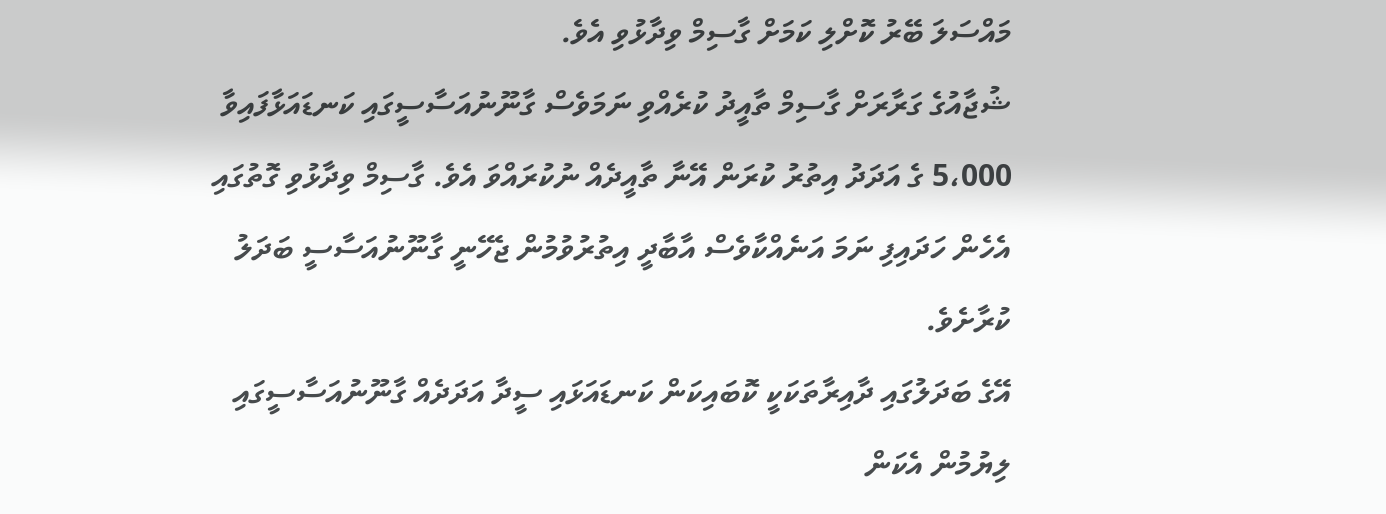މައްސަލަ ބޭރު ކޮށްލި ކަމަށް ގާސިމް ވިދާޅުވި އެވެ.
ޝުޖާއުގެ ގަރާރަށް ގާސިމް ތާއީދު ކުރެއްވި ނަމަވެސް ގާނޫނުއަސާސީގައި ކަނޑައަޅާފައިވާ 5،000 ގެ އަދަދު އިތުރު ކުރަން އޭނާ ތާއީދެއް ނުކުރައްވަ އެވެ. ގާސިމް ވިދާޅުވި ގޮތުގައި އެހެން ހަދައިފި ނަމަ އަނެއްކާވެސް އާބާދީ އިތުރުވުމުން ޖެހޭނީ ގާނޫނުއަސާސީ ބަދަލު ކުރާށެވެ.
އޭގެ ބަދަލުގައި ދާއިރާތަކަކީ ކޮބައިކަން ކަނޑައަޅައި ސީދާ އަދަދެއް ގާނޫނުއަސާސީގައި ލިޔުމުން އެކަން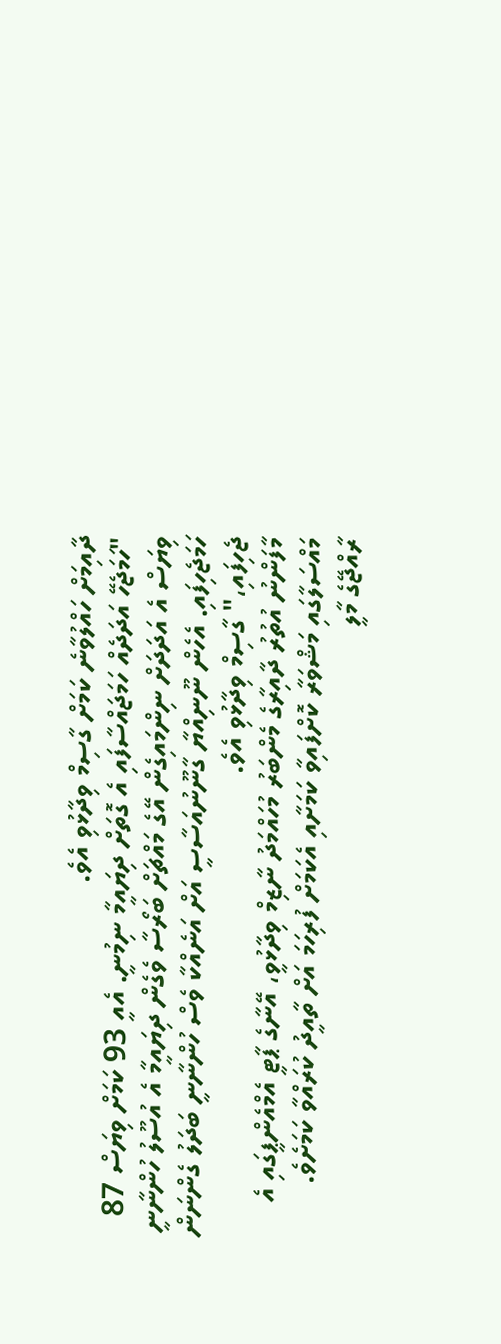ދާއިމަށް ހައްލުވާނެ ކަމަށް ގާސިމް ވިދާޅުވި އެވެ.
"ހަމަޖެހޭ އަދަދެއް ހަމަޖައްސާފައި އެ ގޮތަށް ދިޔައީމާ ނިމުނީ. އެއީ 93 ކަމަށް ވިޔަސް 87 ވިޔަސް އެ އަދަދަށް ނިންމައިގެން އޭގެ މައްޗަށް ބަރޯސާ ވެގެން ދިޔައީމާ އެ އުސޫލު ހުންނާނީ ހަމަޖެހިފައި. އެހެން ނޫނިއްޔާ ގާނޫނުއަސާސީ އަށް އަނެއްކާ ވެސް ހުންނާނީ ބަދަލު ގެންނަން ޖެހިފައި،" ގާސިމް ވިދާޅުވި އެވެ.
މާފަންނު އުތުރު ދާއިރާގެ މެންބަރު މުހައްމަދު ނާޒިމް ވިދާޅުވީ، އޭނާގެ ޕާޓީ އެމްއެންޕީގައި އެ މައްސަލާގައި މަޝްވަރާ ކޮށްފައިވާ ކަމަށާއި އެކަމަށް ފުރިހަމަ އަށް ތާއީދު ކުރައްވާ ކަމަށެވެ.
ރާއްޖޭގެ މާލީ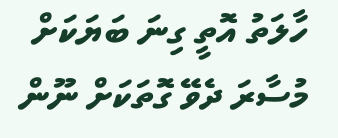ހާލަތު އޮތީ ގިނަ ބަޔަކަށް މުސާރަ ދެވޭ ގޮތަކަށް ނޫން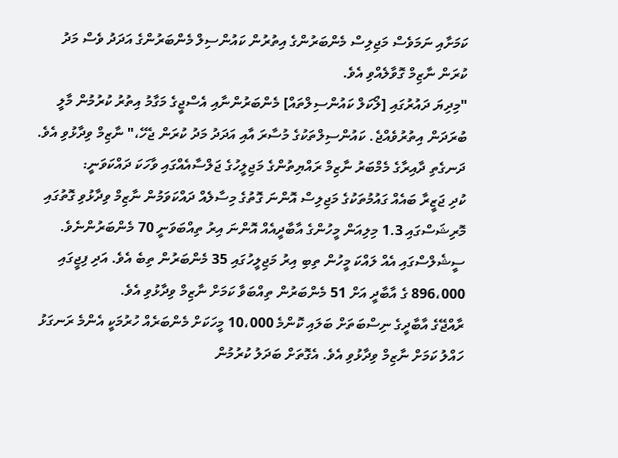ކަމަށާއި ނަމަވެސް މަޖިލިސް މެންބަރުންގެ އިތުރުން ކައުންސިލް މެންބަރުންގެ އަދަދު ވެސް މަދު ކުރަން ނާޒިމް ގޮވާލެއްވި އެވެ.
"މިދިޔަ ދައުރުގައި [ލޯކަލް ކައުންސިލްތައް] މެންބަރުންނާއި އެސްޖީގެ މަގާމު އިތުރު ކުރުމުން މާލީ ބުރަދަން އިތުރުވެއްޖެ. ކައުންސިލްތަކުގެ މުސާރަ އާއި އަދަދު މަދު ކުރަން ޖެހޭ،" ނާޒިމް ވިދާޅުވި އެވެ.
ދަނގެތި ދާއިރާގެ މެމްބަރު ނާޒިމް ރައްޔިތުންގެ މަޖިލީހުގެ ޖަލްސާއެއްގައި ވާހަކަ ދައްކަވަނީ:
ކުދި ޖަޒީރާ ބައެއް ގައުމުތަކުގެ މަޖިލިސް އޮންނަ ގޮތުގެ މިސާލެއް ދައްކަވަމުން ނާޒިމް ވިދާޅުވި ގޮތުގައި މޮރިޝަސްގައި 1.3 މިލިއަން މީހުންގެ އާބާދީއެއް އޮންނަ އިރު ތިއްބަވަނީ 70 މެންބަރުންނެވެ. ސީޝެލްސްގައި އެއް ލައްކަ މީހުން ތިބި އިރު މަޖިލީހުގައި 35 މެންބަރުން ތިބެ އެވެ. އަދި ފިޖީގައި 896،000 ގެ އާބާދީ އަށް 51 މެންބަރުން ތިއްބަވާ ކަމަށް ނާޒިމް ވިދާޅުވި އެވެ.
ރާއްޖޭގެ އާބާދީގެ ނިސްބަތަށް ބަލައި ކޮންމެ 10،000 މީހަކަށް މެންބަރެއް ހުރުމަކީ އެންމެ ރަނގަޅު ހައްލު ކަމަށް ނާޒިމް ވިދާޅުވި އެވެ. އެގޮތަށް ބަދަލު ކުރުމުން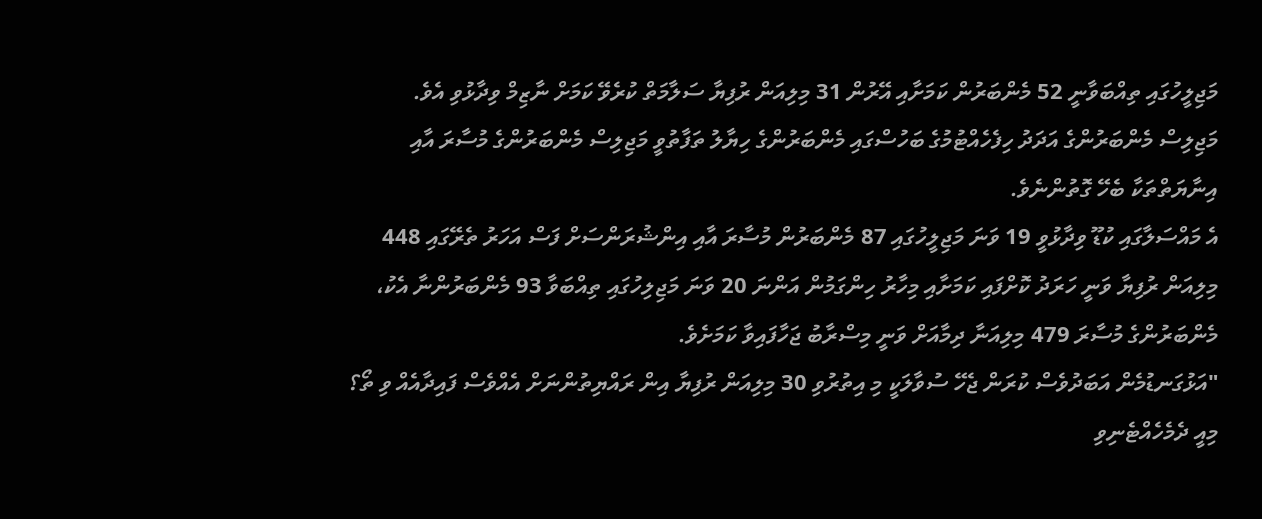މަޖިލީހުގައި ތިއްބަވާނީ 52 މެންބަރުން ކަމަށާއި އޭރުން 31 މިލިއަން ރުފިޔާ ސަލާމަތް ކުރެވޭ ކަމަށް ނާޒިމް ވިދާޅުވި އެވެ.
މަޖިލިސް މެންބަރުންގެ އަދަދު ހިފެހެއްޓުމުގެ ބަހުސްގައި މެންބަރުންގެ ހިޔާލު ތަފާތުވީ މަޖިލިސް މެންބަރުންގެ މުސާރަ އާއި އިނާޔަތްތަކާ ބެހޭ ގޮތުންނެވެ.
އެ މައްސަލާގައި ކުޑޫ ވިދާޅުވީ 19 ވަނަ މަޖިލީހުގައި 87 މެންބަރުން މުސާރަ އާއި އިންޝުރަންސަށް ފަސް އަހަރު ތެރޭގައި 448 މިލިއަން ރުފިޔާ ވަނީ ހަރަދު ކޮށްފައި ކަމަށާއި މިހާރު ހިންގަމުން އަންނަ 20 ވަނަ މަޖިލިހުގައި ތިއްބަވާ 93 މެންބަރުންނާ އެކު، މެންބަރުންގެ މުސާރަ 479 މިލިއަނާ ދިމާއަށް ވަނީ މިސްރާބު ޖަހާފައިވާ ކަމަށެވެ.
"އަޅުގަނޑުމެން އަބަދުވެސް ކުރަން ޖެހޭ ސުވާލަކީ މި އިތުރުވި 30 މިލިއަން ރުފިޔާ އިން ރައްޔިތުންނަށް އެއްވެސް ފައިދާއެއް ވި ތޯ؟ މިއީ ދެމެހެއްޓެނިވި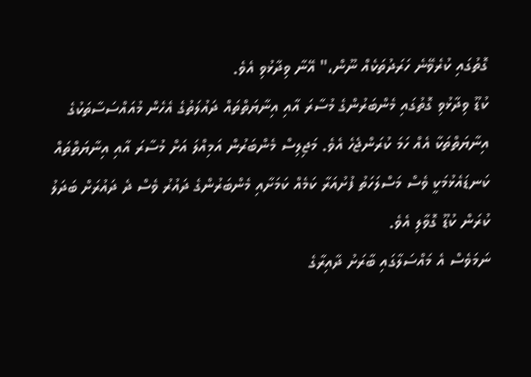ގޮތުގައި ކުރެވޭނެ ހަރަދުތަކެއް ނޫން،" އޭނާ ވިދާޅުވި އެވެ.
ކުޑޫ ވިދާޅުވި ގޮތުގައި މެންބަރުންގެ މުސާރަ އާއި އިނާޔަތްތައް ދައުލަތުގެ އެހެން މުއައްސަސާތަކުގެ އިނާޔަތްތަކާ އެއް ހަމަ ކުރަންޖެހެ އެވެ. މަޖިލިސް މެންބަރުން އަމިއްލަ އަށް މުސާރަ އާއި އިނާޔަތްތައް ކަނޑައެޅުމަކީ ވެސް މަސްލަހަތު ފުށުއަރާ ކަމެއް ކަމަށާއި މެންބަރުންގެ ދައުރު ވެސް ދެ ދައުރަށް ބަދަލު ކުރަން ކުޑޫ ގޮވާލި އެވެ.
ނަމަވެސް އެ މައްސަލާގައި ބާރަށު ދާއިރާގެ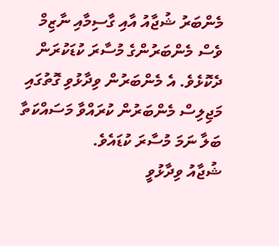މެންބަރު ޝުޖާއު އާއި ގާސިމާއި ނާޒިމް ވެސް މެންބަރުންގެ މުސާރަ ކުޑަކުރަން ދެކޮޅެވެ. އެ މެންބަރުން ވިދާޅުވި ގޮތުގައި މަޖިލިސް މެންބަރުން ކުރައްވާ މަސައްކަތާ ބަލާ ނަމަ މުސާރަ ކުޑައެވެ.
ޝުޖާއު ވިދާޅުވީ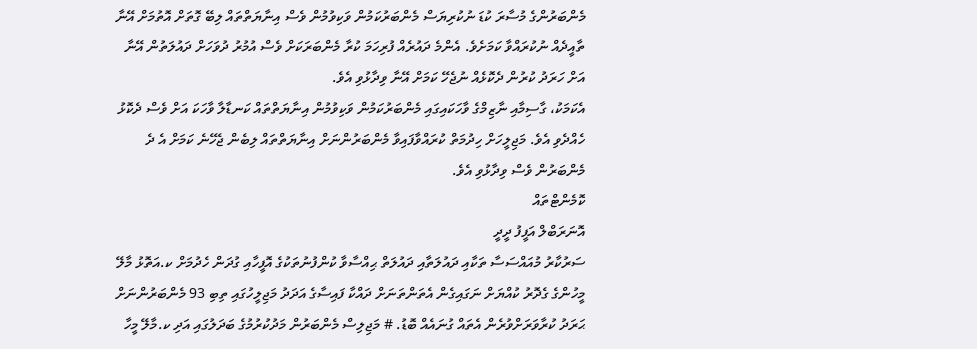މެންބަރުންގެ މުސާރަ ކުޑަ ނުކުރިޔަސް މެންބަރުކަމުން ވަކިވުމުން ވެސް އިނާޔަތްތައް ލިބޭ ގޮތަށް އޮތުމަށް އޭނާ ތާއީދެއް ނުކުރައްވާ ކަމަށެވެ. އެންމެ ދައުރެއް ފުރިހަމަ ކުރާ މެންބަރަކަށް ވެސް އުމުރު ދުވަހަށް ދައުލަތުން އޭނާ އަށް ހަރަދު ކުރުން ދެކޮޅެއް ނުޖެހޭ ކަމަށް އޭނާ ވިދާޅުވި އެވެ.
އެކަމަކު، ގާސިމާއި ނާޒިމްގެ ވާހަކައިގައި މެންބަރުކަމުން ވަކިވުމުން އިނާޔަތްތައް ކަނޑާލާ ވާހަކަ އަށް ވެސް ދެކޮޅު ހެއްދެވި އެވެ. މަޖިލީހަށް ހިދުމަތް ކުރައްވާފައިވާ މެންބަރުންނަށް އިނާޔަތްތައް ލިބެން ޖެހޭނެ ކަމަށް އެ ދެ މެންބަރުން ވެސް ވިދާޅުވި އެވެ.
ކޮމެންޓްތައް
އޮނަރަބްލް އަފީފު ދީދީ
ސަރުކާރު މުއައްސަސާ ތަކާއި ދައުލަތާއި ދައުލަތް ޙިއްސާވާ ކުންފުނުތަކުގެ އޮފީހާއި ގުދަން ހެދުމަށް ކ.އަތޮޅު މާލޭ މީހުންގެ ގެދޮރު ކުއްޔަށް ނަގައިގެން އެތަންތަނަށް ދައްކާ ފައިސާގެ އަދަދު މަޖިލީހުގައި ތިބި 93 މެންބަރުންނަށް ޙަރަދު ކުރާވަރަށްވުރެން އެތައް ގުނައެއް ބޮޑު. # މަޖިލިސް މެންބަރުން މަދުކުރުމުގެ ބަދަލުގައި އަދި ކ.މާލޭ މީހާ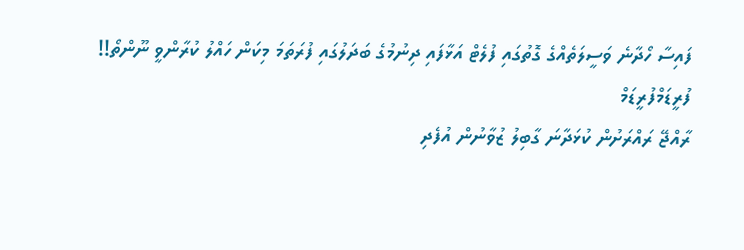ފައިސާ ހޯދާނެ ވަސީލަތެއްގެ ގޮތުގައި ފުލެޓް އަޅާފައި ދިނުމުގެ ބަދަލުގައި ފުރަތަމަ މިކަން ހައްލު ކުރާންވީ ނޫންތޯ!!
ފުރީޑަމްފުރީޑަމް
ރާއްޖޭ ރައްރަށުން ކުޅަދާނަ ގާބިލު ޒުވާނުން އުފެދި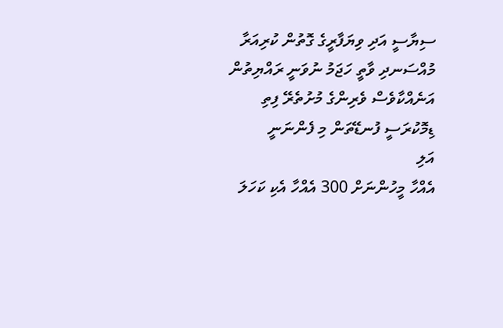ސިޔާސީ އަދި ވިޔަފާރީގެ ގޮތުން ކުރިއަރާ މުއްސަނދި ވާތީ ހަޖަމު ނުވަނީ ރައްޔިތުން އަނެއްކާވެސް ވެރިންގެ މުށުތެރޭ ފިތި ޑިމޮކުރަސީ ފުނޑޭތަން މި ފެންނަނީ
އަލި
އެއްހާ މީހުންނަށް 300 އެއްހާ އެކި ކަހަލަ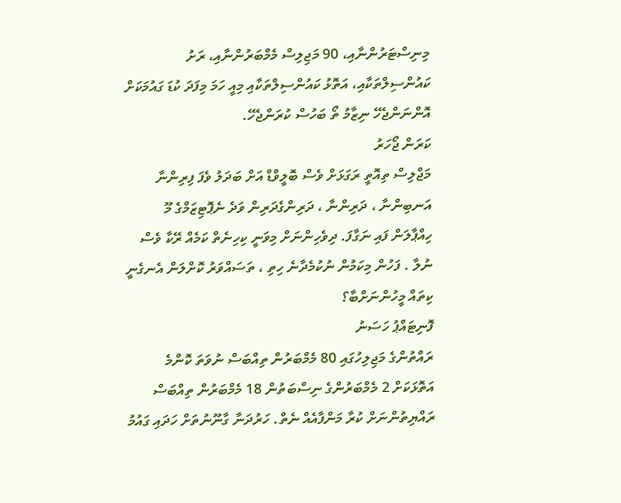މިނިސްޓަރުންނާއި، 90 މަޖިލިސް މެމްބަރުންނާއި، ރަށު ކައުންސިލްތަކާއި، އަތޮޅު ކައުންސިލްތަކާއި މިއީ ހަމަ މިފަދަ ކުޑަ ގައުމަކަށް އޮންނަންޖެހޭ ނިޒާމު ތޯ ބަހުސް ކުރަންޖެހޭ.
ކަރަން ޖޯހަރު
މަޖްލިސް ތިއޮތީ ރަގަޅަށް ވެސް ބޮލީވްޑް އަށް ބަދަލު ވެފަ ފިރިންނާ އަނބިންނާ ، ދަރިންނާ ، ދަރިންގެދަރިން ވަދެ ނެޕޮޓިޒަމްގެ މޫ ހިއްޕާލަން ފައި ނަގާފަ. ދިވެހިންނަށް މިވަނީ ކިހިނެތް ކަމެއް ރޭކާ ވެސް ނުލާ . ފަހުން މިކަމުން ނުކުމެދާނެ ހިތި ، ތަސައްވަރު ކޮށްލަން އެނގެނީ ކިތައް މީހުންނަށްބާ؟
ފޮނިޓައްޕު ހަސަނު
ރައްތުންގެ މަޖިލިހުގައި 80 މެމްބަރުން ތިއްބަސް ނުވަތަ ކޮންމެ އަތޮޅަކަށް 2 މެމްބަރުންގެ ނިސްބަތުން 18 މެމްބަރުން ތިއްބަސް ރައްޔިތުންނަށް ކުރާ މަންފާއެއް ނެތް. ހަރުދަނާ ގާނޫނުތަށް ހަދައި ގައުމު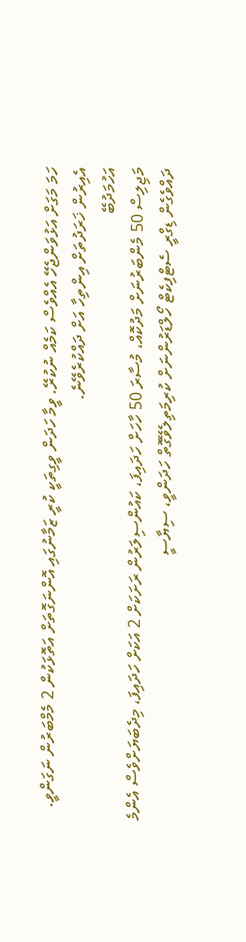ހަމަ މަގަށް އަޅުވަންޖެހޭ އެއްވެސް ކަމެއް ނުކުރޭ. ވީމާ ހަދަން ވީގިތަކީ ކުރީ ޒަމާނުގައި އޮންނަގޮތަށް އަތޮޅަކުން 2 މެމްބަރުން ނަގަންވީ. އެއިރުން ޚަރަދުތަށް އިންތިހާ އަށް ދައްކުރެވޭނެ.
އަހުމަދުބޭ
މަޖިލިސް 50 މެންބަރުނަށް މަދުކޮއް، މުސާރަ 50 ހާހަށް ހަދައިފަ، ކައުންސިލަރުން ރަށަކަށް 2 އަކަށް ހަދައިފަ، މިދެބަޔަށްވެސް އެންމެ ދައްވެގެން ޑިގްރީ ސެޓްފިކެޓް ހޯލްޑަރުންނަށް ކުރިމަތިލެވޭގޮތް ހަދަންވީ، ސިޔާސީ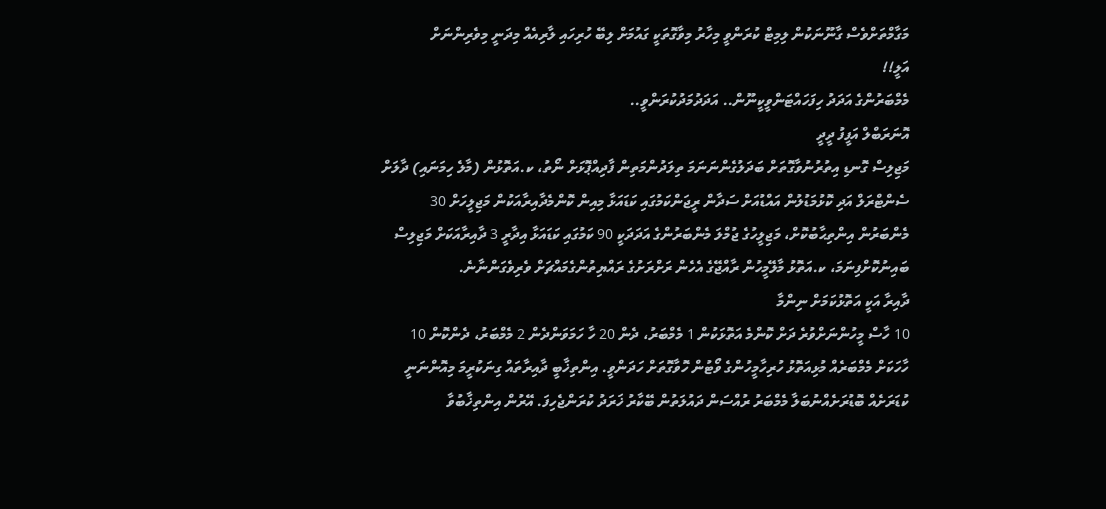މަގާމްތަށްވެސް ގާނޫނަކުން ލިމިޓް ކުރަންވީ މިހާރު މިވާގޮތަކީ ގައުމަށް ލިބޭ ހުރިހައި ލާރިއެއް މިދަނީ މިވެރިންނަށް
އަލީ!!
މެމްބަރުންގެ އަދަދު ހިފަހައްޓަންވީކީނޫން.. އަދަދުމަދުކުރަންވީ..
އޮނަރަބްލް އަފީފު ދީދީ
މަޖިލިސް ގޮނޑި އިތުރުނުވާގޮތަށް ބަދަލުގެންނަނަމަ ތިލަދުންމަތިން ފާދިއްޕޮޅަށް ނޯތު، ކ.އަތޮޅުން (މާލެ ހިމަނައި) ދާލަށް ސެންޓްރަލް އަދި ކޮޅުމަޑުލުން އައްޑުއަށް ސަދާން ރީޖަންކަމުގައި ކަޑައަޅާ މިއިން ކޮންމެދާއިރާއަކުން މަޖިލީހަށް 30 މެންބަރުން އިންތިޙާބުކޮށް، މަޖިލީހުގެ ޖުމްލަ މެންބަރުންގެ އަދަދަކީ 90 ކަމުގައި ކަޑައަޅާ އިދާރީ 3 ދާއިރާއަކަށް މަޖިލިސް ބައިނުކޮށްފިނަމަ، ކ.އަތޮޅު މާލޭމީހުން ރާއްޖޭގެ އެހެން ރަށްރަށުގެ ރައްޔިތުންގެމައްޗަށް ވެރިވެގަންނާނެ.
ދާއިރާ އަކީ އަތޮޅުކަމަށް ނިންމާ
10 ހާސް މީހުންނަށްވުރެ ދަށް ކޮންމެ އަތޮޅަކުން 1 މެމްބަރު، ދެން 20 ހާ ހަމަވަންދެން 2 މެމްބަރު، ދެންކޮން 10 ހާހަކަށް މެމްބަރެއް މުޅިއަތޮޅު ހުރިހާމީހުންގެ ވޯޓުން ހޮވާގޮތަށް ހަދަންވީ. އިންތިޚާބީ ދާއިރާތައް ގިނަކުރީމަ މިއޮންނަނީ ކުޑަރަށެއް ބޮޑުރަށެއްނުބަލާ މެމްބަރު ރުއްސަން ދައުލަތުން ބޭކާރު ޚަރަދު ކުރަންޖެހިފަ. އޭރުން އިންތިޚާބުވާ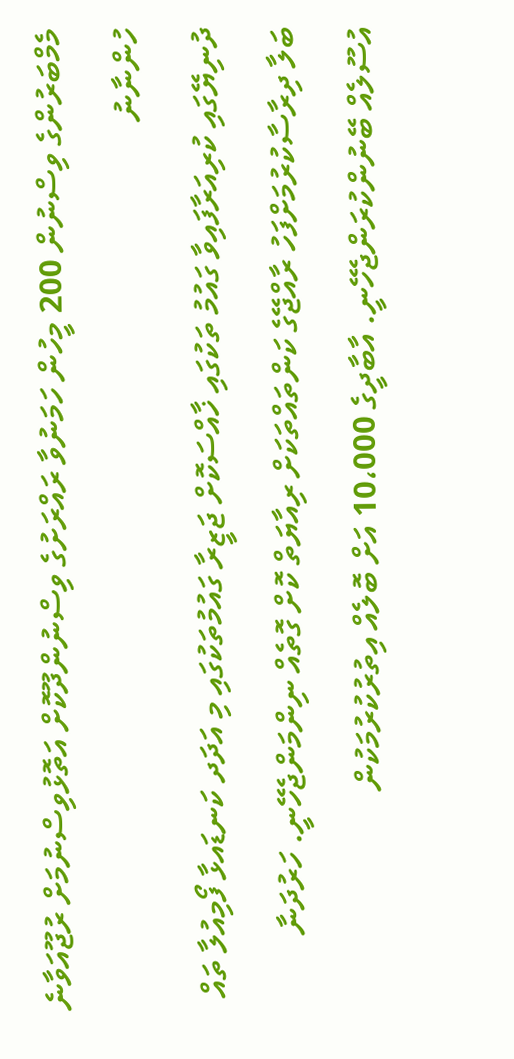މެމްބަރުންގެ ވިސްނުން 200 މީހުން ހަމަނުވާ ރައްރަށުގެ ވިސްނުންދޫކޮށް އަތޮޅުވިސްނުމަށް ރުޖޫއަވާނެ
ހުންނާނު
ދުނިޔޭގައި ކުރިއަރާފައިވާ ގައުމު ތަކުގައި ޚާއްސަކޮށް ޖަޒީރާ ގައުމުތަކުގައި މި އަދަދ ކަނޑައޅާ ފޯމިއުލާ ތައް ބަލާ ދިރާސާކުރުމަށްފަހު ރާއްޖޭގެ ކަންތައްތަކަށް ރިއާޔަތް ކޮށް ގޮތެއް ނިންމަންޖެހޭނީ. ހަރުދަނާ އުސޫލެއް ބޭނުންކުރަންޖެހޭނީ. އާބާދީގެ 10،000 އަށް ބޮލެއް އިތުރުކުރުމަކުން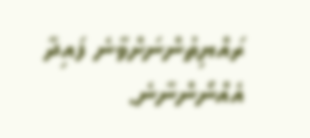ރައްޔިތުންނަށްވާނެ ފައިދާ އެއްނޯންނާނެ.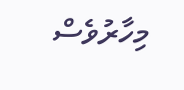މިހާރުވެސް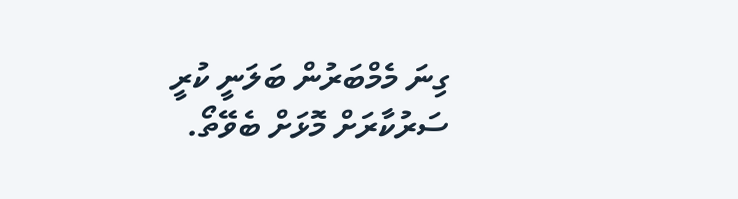ގިނަ މެމްބަރުން ބަލަނީ ކުރީ ސަރުކާރަށް މޮޅަށް ބެވޭތޯ.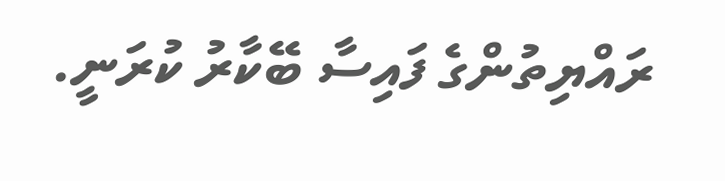ރައްޔިތުންގެ ފައިސާ ބޭކާރު ކުރަނީ.